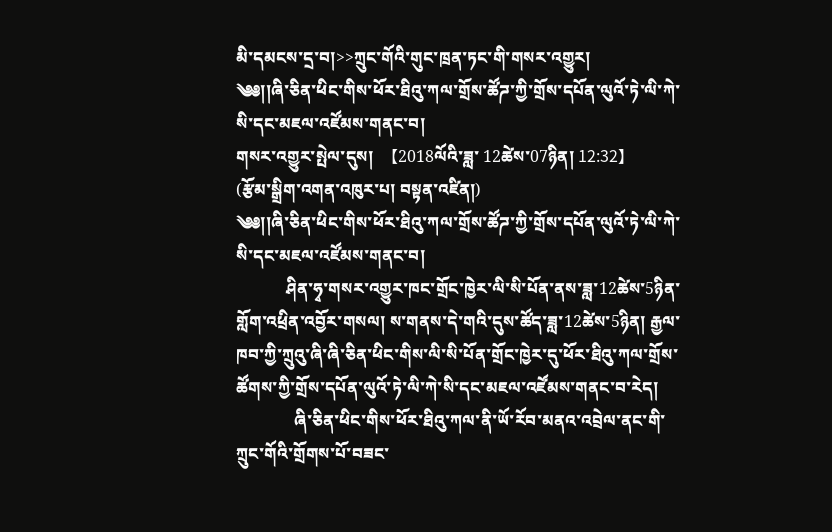མི་དམངས་དྲ་བ།>>ཀྲུང་གོའི་གུང་ཁྲན་ཏང་གི་གསར་འགྱུར།
༄༅།།ཞི་ཅིན་ཕིང་གིས་ཕོར་ཐིའུ་ཀལ་གྲོས་ཚོཌ་ཀྱི་གྲོས་དཔོན་ལུའོ་ཏེ་ལི་ཀེ་སི་དང་མཇལ་འཛོམས་གནང་བ།
གསར་འགྱུར་སྤེལ་དུས།  【2018ལོའི་ཟླ་ 12ཚེས་07ཉིན། 12:32】   (རྩོམ་སྒྲིག་འགན་འཁུར་པ། བསྟན་འཛིན།)
༄༅།།ཞི་ཅིན་ཕིང་གིས་ཕོར་ཐིའུ་ཀལ་གྲོས་ཚོཌ་ཀྱི་གྲོས་དཔོན་ལུའོ་ཏེ་ལི་ཀེ་སི་དང་མཇལ་འཛོམས་གནང་བ།
            ཤིན་ཧྭ་གསར་འགྱུར་ཁང་གྲོང་ཁྱེར་ལི་སི་པོན་ནས་ཟླ་12ཚེས་5ཉིན་གློག་འཕྲིན་འབྱོར་གསལ། ས་གནས་དེ་གའི་དུས་ཚོད་ཟླ་12ཚེས་5ཉིན། རྒྱལ་ཁབ་ཀྱི་ཀྲུའུ་ཞི་ཞི་ཅིན་ཕིང་གིས་ལི་སི་པོན་གྲོང་ཁྱེར་དུ་ཕོར་ཐིའུ་ཀལ་གྲོས་ཚོགས་ཀྱི་གྲོས་དཔོན་ལུའོ་ཏེ་ལི་ཀེ་སི་དང་མཇལ་འཛོམས་གནང་བ་རེད།
              ཞི་ཅིན་ཕིང་གིས་ཕོར་ཐིའུ་ཀལ་ནི་ཡོ་རོབ་མནའ་འབྲེལ་ནང་གི་ཀྲུང་གོའི་གྲོགས་པོ་བཟང་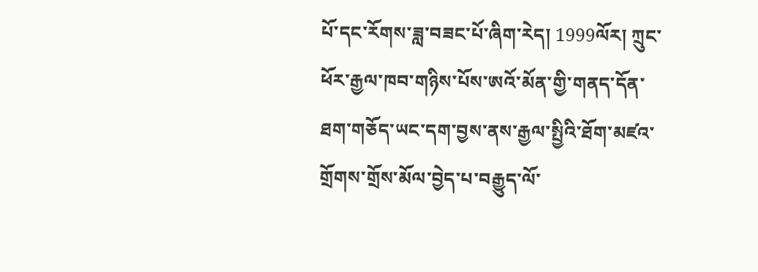པོ་དང་རོགས་ཟླ་བཟང་པོ་ཞིག་རེད། 1999ལོར། ཀྲུང་ཕོར་རྒྱལ་ཁབ་གཉིས་པོས་ཨའོ་མོན་གྱི་གནད་དོན་ཐག་གཅོད་ཡང་དག་བྱས་ནས་རྒྱལ་སྤྱིའི་ཐོག་མཛའ་གྲོགས་གྲོས་མོལ་བྱེད་པ་བརྒྱུད་ལོ་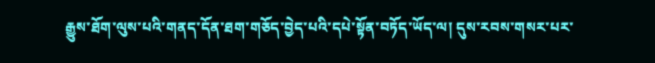རྒྱུས་ཐོག་ལུས་པའི་གནད་དོན་ཐག་གཅོད་བྱེད་པའི་དཔེ་སྟོན་བཏོད་ཡོད་ལ། དུས་རབས་གསར་པར་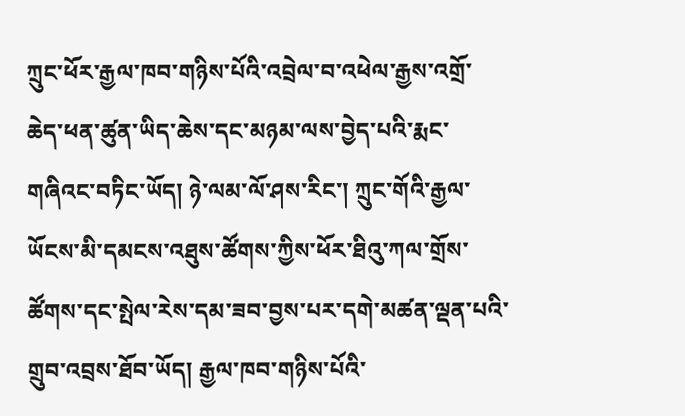ཀྲུང་ཕོར་རྒྱལ་ཁབ་གཉིས་པོའི་འབྲེལ་བ་འཕེལ་རྒྱས་འགྲོ་ཆེད་ཕན་ཚུན་ཡིད་ཆེས་དང་མཉམ་ལས་བྱེད་པའི་རྨང་གཞིའང་བཏིང་ཡོད། ཉེ་ལམ་ལོ་ཤས་རིང་། ཀྲུང་གོའི་རྒྱལ་ཡོངས་མི་དམངས་འཐུས་ཚོགས་ཀྱིས་ཕོར་ཐིའུ་ཀལ་གྲོས་ཚོགས་དང་སྤེལ་རེས་དམ་ཟབ་བྱས་པར་དགེ་མཚན་ལྡན་པའི་གྲུབ་འབྲས་ཐོབ་ཡོད། རྒྱལ་ཁབ་གཉིས་པོའི་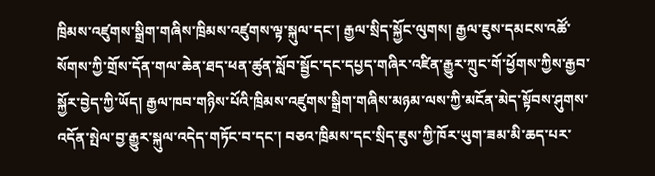ཁྲིམས་འཛུགས་སྒྲིག་གཞིས་ཁྲིམས་འཛུགས་ལྟ་སྐུལ་དང་། རྒྱལ་སྲིད་སྐྱོང་ལུགས། རྒྱལ་ཇུས་དམངས་འཚོ་སོགས་ཀྱི་གྲོས་དོན་གལ་ཆེན་ཐད་ཕན་ཚུན་སློབ་སྦྱོང་དང་དཔྱད་གཞིར་འཛིན་རྒྱུར་ཀྲུང་གོ་ཕྱོགས་ཀྱིས་རྒྱབ་སྐྱོར་བྱེད་ཀྱི་ཡོད། རྒྱལ་ཁབ་གཉིས་པོའི་ཁྲིམས་འཛུགས་སྒྲིག་གཞིས་མཉམ་ལས་ཀྱི་མངོན་མེད་སྟོབས་ཤུགས་འདོན་སྤེལ་བྱ་རྒྱུར་སྐུལ་འདེད་གཏོང་བ་དང་། བཅའ་ཁྲིམས་དང་སྲིད་ཇུས་ཀྱི་ཁོར་ཡུག་ཟམ་མི་ཆད་པར་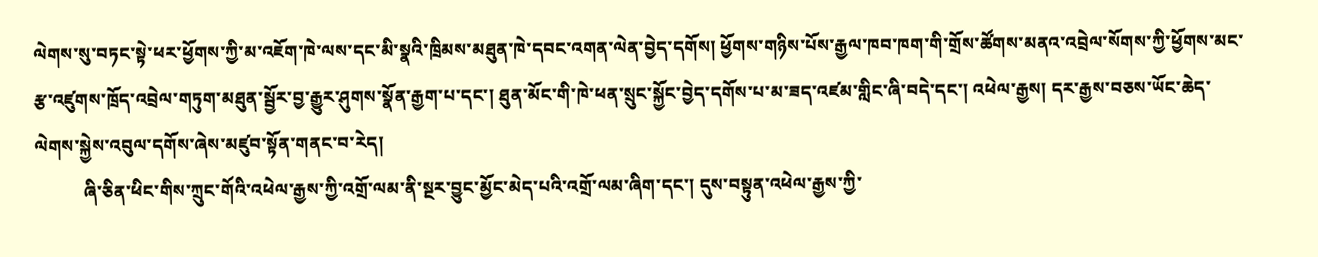ལེགས་སུ་བཏང་སྟེ་ཕར་ཕྱོགས་ཀྱི་མ་འཇོག་ཁེ་ལས་དང་མི་སྣའི་ཁྲིམས་མཐུན་ཁེ་དབང་འགན་ལེན་བྱེད་དགོས། ཕྱོགས་གཉིས་པོས་རྒྱལ་ཁབ་ཁག་གི་གྲོས་ཚོགས་མནའ་འབྲེལ་སོགས་ཀྱི་ཕྱོགས་མང་རྩ་འཛུགས་ཁྲོད་འབྲེལ་གཏུག་མཐུན་སྦྱོར་བྱ་རྒྱུར་ཤུགས་སྣོན་རྒྱག་པ་དང་། ཐུན་མོང་གི་ཁེ་ཕན་སྲུང་སྐྱོང་བྱེད་དགོས་པ་མ་ཟད་འཛམ་གླིང་ཞི་བདེ་དང་། འཕེལ་རྒྱས། དར་རྒྱས་བཅས་ཡོང་ཆེད་ལེགས་སྐྱེས་འབུལ་དགོས་ཞེས་མཛུབ་སྟོན་གནང་བ་རེད།
           ཞི་ཅིན་ཕིང་གིས་ཀྲུང་གོའི་འཕེལ་རྒྱས་ཀྱི་འགྲོ་ལམ་ནི་སྔར་བྱུང་མྱོང་མེད་པའི་འགྲོ་ལམ་ཞིག་དང་། དུས་བསྟུན་འཕེལ་རྒྱས་ཀྱི་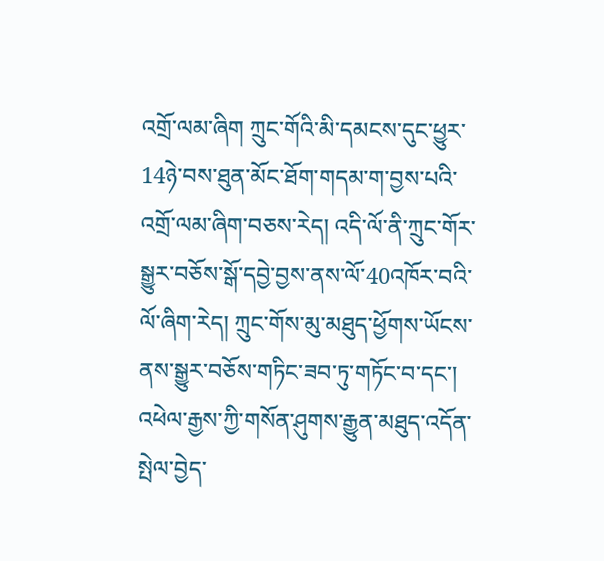འགྲོ་ལམ་ཞིག ཀྲུང་གོའི་མི་དམངས་དུང་ཕྱུར་14ཉེ་བས་ཐུན་མོང་ཐོག་གདམ་ག་བྱས་པའི་འགྲོ་ལམ་ཞིག་བཅས་རེད། འདི་ལོ་ནི་ཀྲུང་གོར་སྒྱུར་བཅོས་སྒོ་དབྱེ་བྱས་ནས་ལོ་40འཁོར་བའི་ལོ་ཞིག་རེད། ཀྲུང་གོས་མུ་མཐུད་ཕྱོགས་ཡོངས་ནས་སྒྱུར་བཅོས་གཏིང་ཟབ་ཏུ་གཏོང་བ་དང་། འཕེལ་རྒྱས་ཀྱི་གསོན་ཤུགས་རྒྱུན་མཐུད་འདོན་སྤེལ་བྱེད་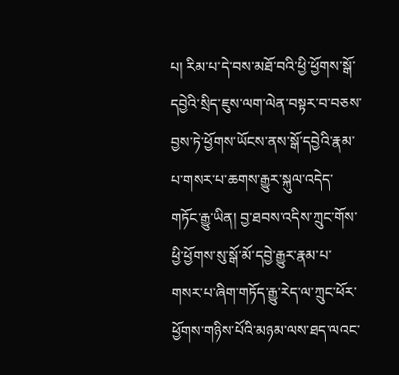པ། རིམ་པ་དེ་བས་མཐོ་བའི་ཕྱི་ཕྱོགས་སྒོ་དབྱེའི་སྲིད་ཇུས་ལག་ལེན་བསྟར་བ་བཅས་བྱས་ཏེ་ཕྱོགས་ཡོངས་ནས་སྒོ་དབྱེའི་རྣམ་པ་གསར་པ་ཆགས་རྒྱུར་སྐུལ་འདེད་གཏོང་རྒྱུ་ཡིན། བྱ་ཐབས་འདིས་ཀྲུང་གོས་ཕྱི་ཕྱོགས་སུ་སྒོ་མོ་དབྱེ་རྒྱུར་རྣམ་པ་གསར་པ་ཞིག་གཏོད་རྒྱུ་རེད་ལ་ཀྲུང་ཕོར་ཕྱོགས་གཉིས་པོའི་མཉམ་ལས་ཐད་ལའང་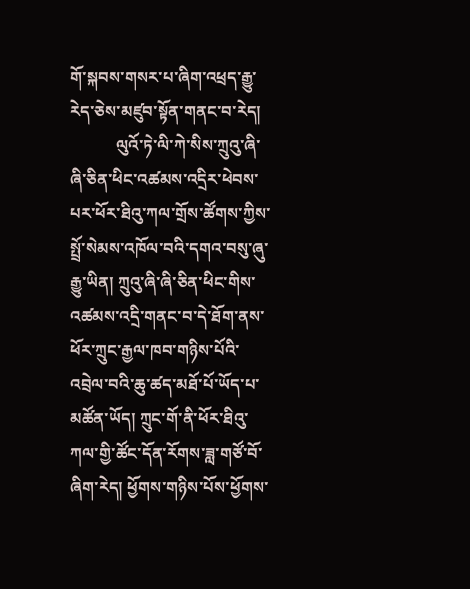གོ་སྐབས་གསར་པ་ཞིག་འཕྲད་རྒྱུ་རེད་ཅེས་མཛུབ་སྟོན་གནང་བ་རེད།
           ལུའོ་ཏེ་ལི་ཀེ་སིས་ཀྲུའུ་ཞི་ཞི་ཅིན་ཕིང་འཚམས་འདྲིར་ཕེབས་པར་ཕོར་ཐིའུ་ཀལ་གྲོས་ཚོགས་ཀྱིས་སྤྲོ་སེམས་འཁོལ་བའི་དགའ་བསུ་ཞུ་རྒྱུ་ཡིན། ཀྲུའུ་ཞི་ཞི་ཅིན་ཕིང་གིས་འཚམས་འདྲི་གནང་བ་དེ་ཐོག་ནས་ཕོར་ཀྲུང་རྒྱལ་ཁབ་གཉིས་པོའི་འབྲེལ་བའི་ཆུ་ཚད་མཐོ་པོ་ཡོད་པ་མཚོན་ཡོད། ཀྲུང་གོ་ནི་ཕོར་ཐིའུ་ཀལ་གྱི་ཚོང་དོན་རོགས་ཟླ་གཙོ་བོ་ཞིག་རེད། ཕྱོགས་གཉིས་པོས་ཕྱོགས་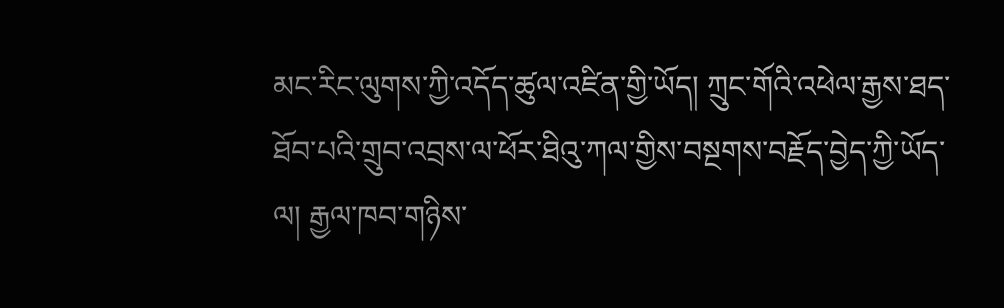མང་རིང་ལུགས་ཀྱི་འདོད་ཚུལ་འཛིན་གྱི་ཡོད། ཀྲུང་གོའི་འཕེལ་རྒྱས་ཐད་ཐོབ་པའི་གྲུབ་འབྲས་ལ་ཕོར་ཐིའུ་ཀལ་གྱིས་བསྔགས་བརྗོད་བྱེད་ཀྱི་ཡོད་ལ། རྒྱལ་ཁབ་གཉིས་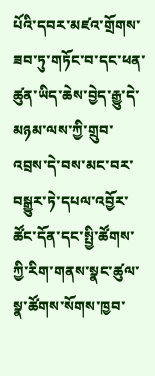པོའི་དབར་མཛའ་གྲོགས་ཟབ་ཏུ་གཏོང་བ་དང་ཕན་ཚུན་ཡིད་ཆེས་བྱེད་རྒྱུ་དེ་མཉམ་ལས་ཀྱི་གྲུབ་འབྲས་དེ་བས་མང་བར་བསྒྱུར་ཏེ་དཔལ་འབྱོར་ཚོང་དོན་དང་སྤྱི་ཚོགས་ཀྱི་རིག་གནས་སྣང་ཚུལ་སྣ་ཚོགས་སོགས་ཁྱབ་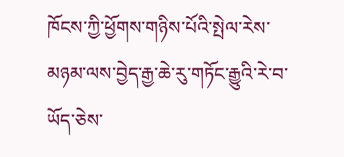ཁོངས་ཀྱི་ཕྱོགས་གཉིས་པོའི་སྤེལ་རེས་མཉམ་ལས་བྱེད་རྒྱ་ཆེ་རུ་གཏོང་རྒྱུའི་རེ་བ་ཡོད་ཅེས་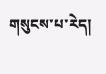གསུངས་པ་རེད།